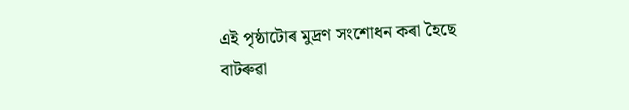এই পৃষ্ঠাটোৰ মুদ্ৰণ সংশোধন কৰা হৈছে
বাটৰুৱা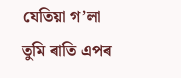যেতিয়া গ’লা তুমি ৰাতি এপৰ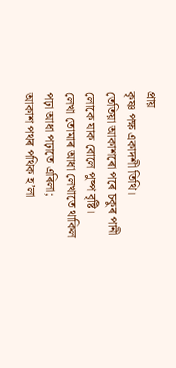প্ৰায়
কৃষ্ণ পক্ষ একাদশী তিথি।
তেতিয়া আকাশৰো পৰে চকুৰ পানী
লোকে যাক বোলে পুষ্প বৃষ্টি।
লেখা তোমাৰ আধা লেখাতে থাকিল
পঢ়া আধা পঢ়াতে এৰিলা;
আকাশ পথৰ পথিক হ’লা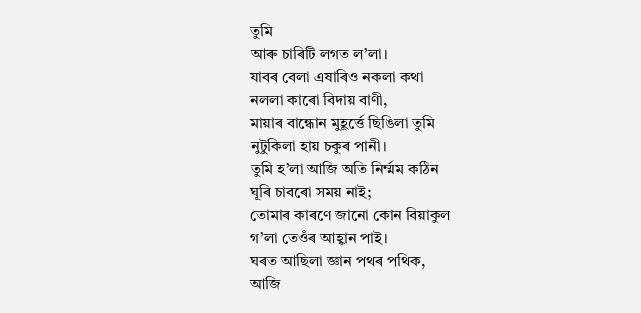তুমি
আৰু চাৰিটি লগত ল’লা।
যাবৰ বেলা এষাৰিও নকলা কথা
নললা কাৰো বিদায় বাণী,
মায়াৰ বান্ধোন মুহূৰ্ত্তে ছিঙিলা তুমি
নুটুকিলা হায় চকুৰ পানী।
তুমি হ’লা আজি অতি নিৰ্ম্মম কঠিন
ঘূৰি চাবৰো সময় নাই;
তোমাৰ কাৰণে জানো কোন বিয়াকুল
গ’লা তেওঁৰ আহ্বান পাই।
ঘৰত আছিলা জ্ঞান পথৰ পথিক,
আজি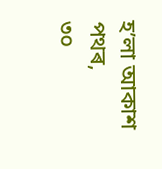হ’লা আকাশ পথৰ,
৩০